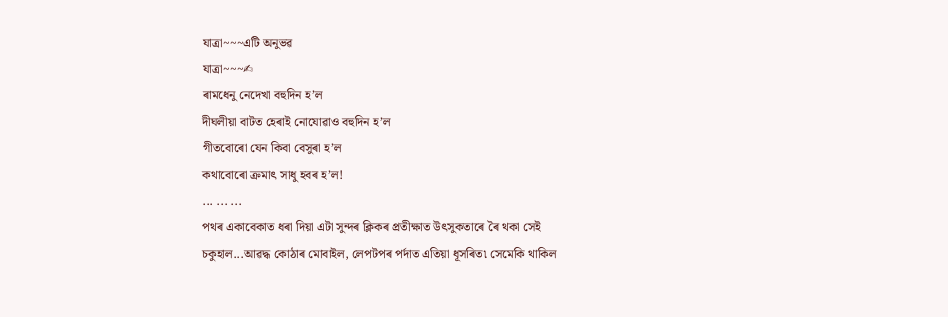যাত্ৰা~~~এটি অনুভৱ
যাত্ৰা~~~✍
ৰামধেনু নেদেখা বহুদিন হ’ল
দীঘলীয়া বাটত হেৰাই নোযোৱাও বহুদিন হ’ল
গীতবোৰো যেন কিবা বেসুৰা হ’ল
কথাবোৰো ক্ৰমাৎ সাধু হবৰ হ’ল!
... ... ...
পথৰ একাবেকাত ধৰা দিয়া এটা সুন্দৰ ক্লিকৰ প্ৰতীক্ষাত উৎসুকতাৰে ৰৈ থকা সেই চকুহাল...আৱদ্ধ কোঠাৰ মোবাইল, লেপটপৰ পৰ্দাত এতিয়া ধূসৰিত৷ সেমেকি থাকিল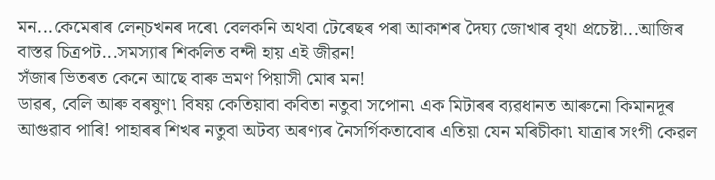মন...কেমেৰাৰ লেন্চখনৰ দৰে৷ বেলকনি অথবা টেৰেছৰ পৰা আকাশৰ দৈঘ্য জোখাৰ বৃথা প্ৰচেষ্টা...আজিৰ বাস্তৱ চিত্ৰপট...সমস্যাৰ শিকলিত বন্দী হায় এই জীৱন!
সঁজাৰ ভিতৰত কেনে আছে বাৰু ভ্ৰমণ পিয়াসী মোৰ মন!
ডাৱৰ, বেলি আৰু বৰষুণ৷ বিষয় কেতিয়াবা কবিতা নতুবা সপোন৷ এক মিটাৰৰ ব্যৱধানত আৰুনো কিমানদূৰ আগুৱাব পাৰি! পাহাৰৰ শিখৰ নতুবা অটব্য অৰণ্যৰ নৈসৰ্গিকতাবোৰ এতিয়া যেন মৰিচীকা৷ যাত্ৰাৰ সংগী কেৱল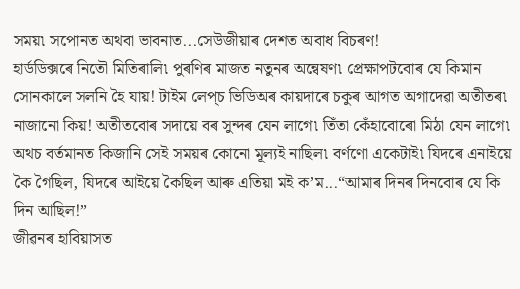সময়৷ সপোনত অথবা ভাবনাত...সেউজীয়াৰ দেশত অবাধ বিচৰণ!
হাৰ্ডডিক্সৰে নিতৌ মিতিৰালি৷ পুৰণিৰ মাজত নতুনৰ অন্বেষণ৷ প্ৰেক্ষাপটবোৰ যে কিমান সোনকালে সলনি হৈ যায়! টাইম লেপ্চ ভিডিঅৰ কায়দাৰে চকুৰ আগত অগাদেৱা অতীতৰ৷ নাজানো কিয়! অতীতবোৰ সদায়ে বৰ সুন্দৰ যেন লাগে৷ তিঁতা কেঁহাবোৰো মিঠা যেন লাগে৷ অথচ বৰ্তমানত কিজানি সেই সময়ৰ কোনো মূল্যই নাছিল৷ বৰ্ণণো একেটাই৷ যিদৰে এনাইয়ে কৈ গৈছিল, যিদৰে আইয়ে কৈছিল আৰু এতিয়া মই ক’ম...“আমাৰ দিনৰ দিনবোৰ যে কি দিন আছিল!”
জীৱনৰ হাবিয়াসত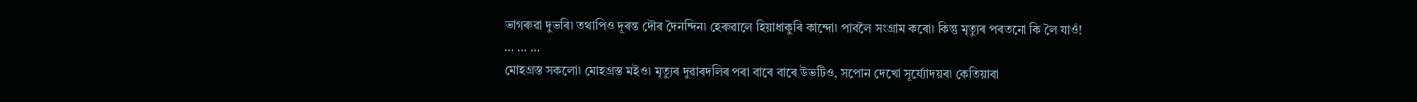ভাগৰুৱা দুভৰি৷ তথাপিও দূৰন্ত দৌৰ দৈনন্দিন৷ হেৰুৱালে হিয়াধাকুৰি কান্দো৷ পাবলৈ সংগ্ৰাম কৰো৷ কিন্তু মৃত্যুৰ পৰতনো কি লৈ যাওঁ!
… … …
মোহগ্ৰস্ত সকলো৷ মোহগ্ৰস্ত মইও৷ মৃত্যুৰ দুৱাৰদলিৰ পৰা বাৰে বাৰে উভটিও, সপোন দেখো সূৰ্য্যোদয়ৰ৷ কেতিয়াবা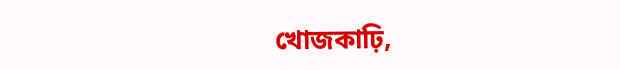খোজকাঢ়ি,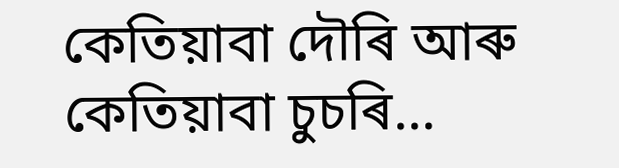কেতিয়াবা দৌৰি আৰু কেতিয়াবা চুচৰি...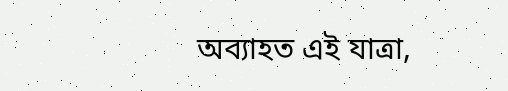অব্যাহত এই যাত্ৰা,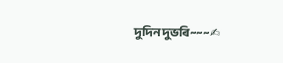দুদিন দুভৰি~~~✍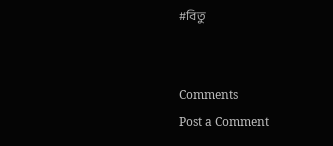#বিতু


Comments
Post a Comment